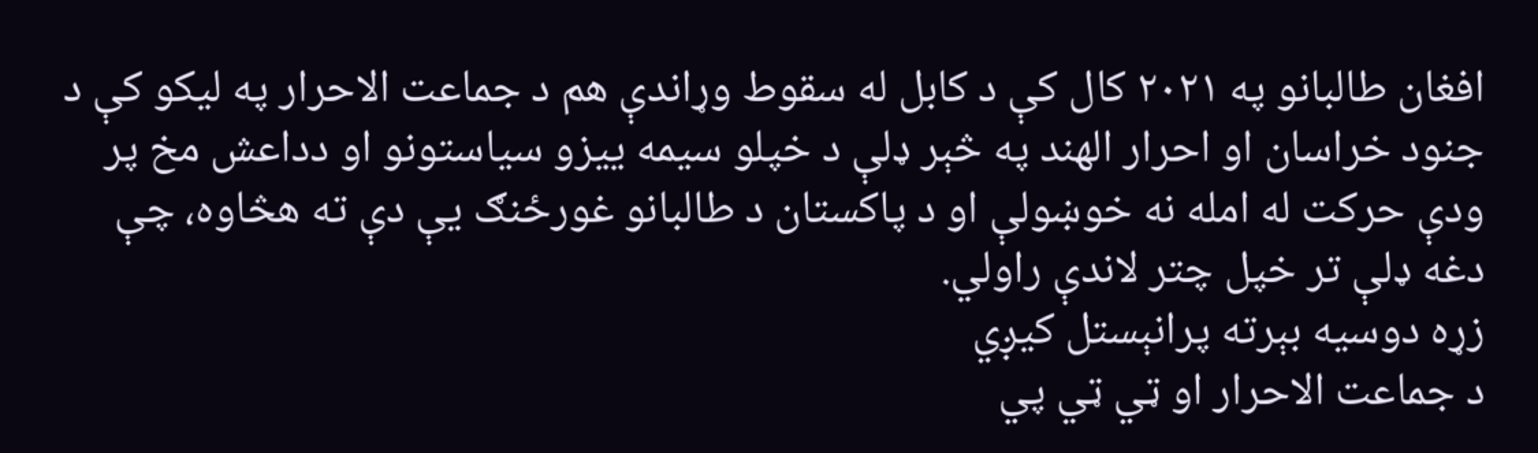افغان طالبانو په ۲۰۲۱ کال کې د کابل له سقوط وړاندې هم د جماعت الاحرار په لیکو کې د جنود خراسان او احرار الهند په څېر ډلې د خپلو سیمه ییزو سیاستونو او دداعش مخ پر ودې حرکت له امله نه خوښولې او د پاکستان د طالبانو غورځنګ یې دې ته هڅاوه، چې دغه ډلې تر خپل چتر لاندې راولي.
زړه دوسیه بېرته پرانېستل کیږي
د جماعت الاحرار او ټي ټي پي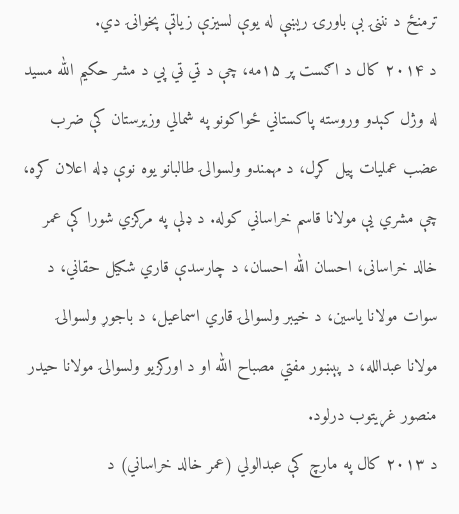ترمنځ د نننۍ بې باورۍ ریښې له یوې لسیزې زیاتې پخوانۍ دي.
د ۲۰۱۴ کال د اګست پر ۱۵مه، چې د ټي ټي پي د مشر حکیم الله مسید له وژل کېدو وروسته پاکستاني ځواکونو په شمالي وزیرستان کې ضرب عضب عملیات پیل کړل، د مهمندو ولسوالۍ طالبانو یوه نوې ډله اعلان کړه، چې مشري یې مولانا قاسم خراساني کوله. د ډلې په مرکزي شورا کې عمر خالد خراسانی، احسان الله احسان، د چارسدې قاري شکیل حقاني، د سوات مولانا یاسین، د خیبر ولسوالۍ قاري اسماعیل، د باجوړ ولسوالۍ مولانا عبدالله، د پېښور مفتي مصباح الله او د اورکزیو ولسوالۍ مولانا حیدر منصور غړیتوب درلود.
د ۲۰۱۳ کال په مارچ کې عبدالولي (عمر خالد خراساني) د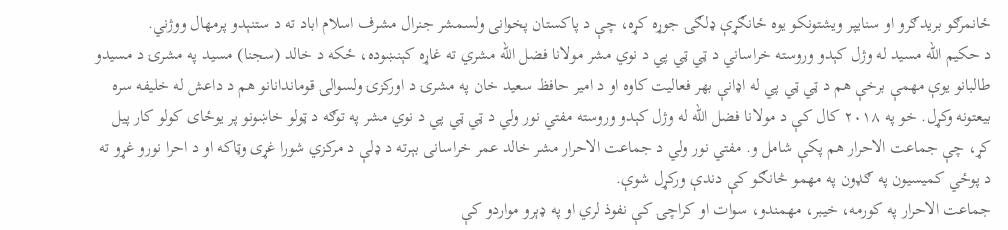ځانمرګو بریدګرو او سنایپر ویشتونکو یوه ځانګړې ډلګۍ جوړه کړه، چې د پاکستان پخوانی ولسمشر جنرال مشرف اسلام اباد ته د ستنېدو پرمهال ووژني.
د حکیم الله مسید له وژل کېدو وروسته خراساني د ټي ټي پي د نوي مشر مولانا فضل الله مشري ته غاړه کېنښوده، ځکه د خالد (سجنا) مسید په مشرۍ د مسیدو طالبانو یوې مهمې برخې هم د ټي ټي پي له اډانې بهر فعالیت کاوه او د امیر حافظ سعید خان په مشرۍ د اورکزۍ ولسوالۍ قوماندانانو هم د داعش له خلیفه سره بیعتونه وکړل. خو په ۲۰۱۸ کال کې د مولانا فضل الله له وژل کېدو وروسته مفتي نور ولي د ټي ټي پي د نوي مشر په توګه د ټولو خاښونو پر یوځای کولو کار پیل کړ، چې جماعت الاحرار هم پکې شامل و. مفتي نور ولي د جماعت الاحرار مشر خالد عمر خراسانی بېرته د ډلې د مرکزي شورا غړی وټاکه او د احرا نورو غړو ته د پوځي کمیسیون په ګډون په مهمو څانګو کې دندې ورکړل شوې.
جماعت الاحرار په کورمه، خیبر، مهمندو، سوات او کراچۍ کې نفوذ لري او په ډېرو مواردو کې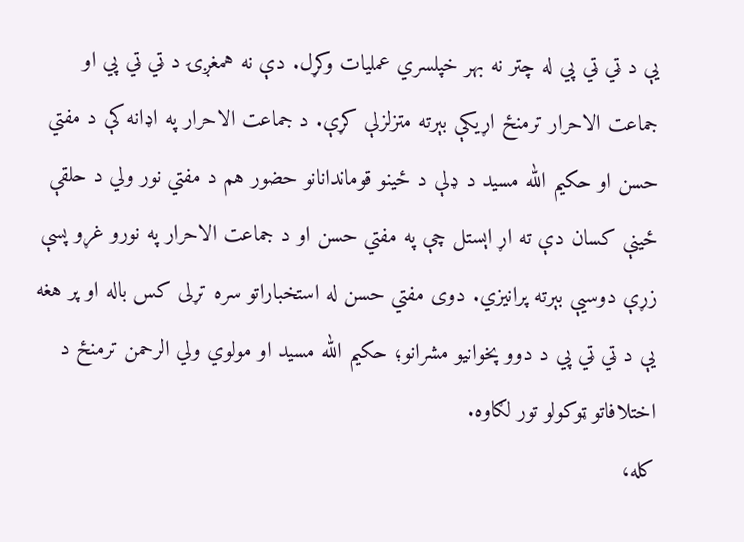یې د ټي ټي پي له چتر نه بهر خپلسري عملیات وکړل. دې نه همغږۍ د ټي ټي پي او جماعت الاحرار ترمنځ اړیکې بېرته متزلزلې کړې. د جماعت الاحرار په اډانه کې د مفتي حسن او حکیم الله مسید د ډلې د ځینو قوماندانانو حضور هم د مفتي نور ولي د حلقې ځینې کسان دې ته اړ اېستل چې په مفتي حسن او د جماعت الاحرار په نورو غړو پسې زړې دوسیې بېرته پرانیزي. دوی مفتي حسن له استخباراتو سره تړلی کس باله او پر هغه یې د ټي ټي پي د دوو پخوانیو مشرانو؛ حکیم الله مسید او مولوي ولي الرحمن ترمنځ د اختلافاتو ټوکولو تور لګاوه.
کله،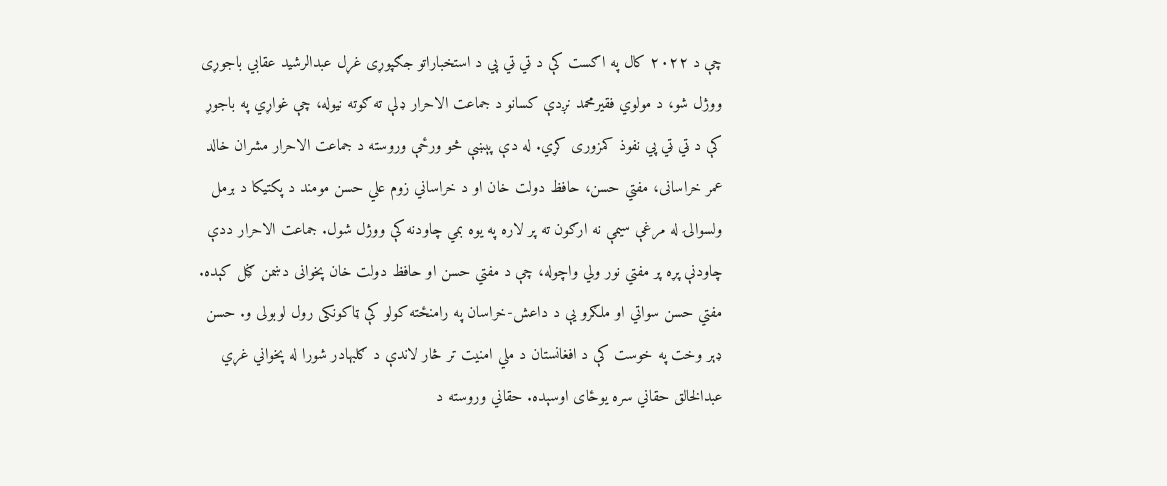چې د ۲۰۲۲ کال په اګست کې د ټي ټي پي د استخباراتو جګپوړی غړل عبدالرشید عقابي باجوړی ووژل شو، د مولوي فقیرمحمد نږدې کسانو د جماعت الاحرار ډلې ته ګوته نیوله، چې غواړي په باجوړ کې د ټي ټي پي نفوذ کمزوری کړي. له دې پېښې څو ورځې وروسته د جماعت الاحرار مشران خالد عمر خراسانی، مفتي حسن، حافظ دولت خان او د خراساني زوم علي حسن مومند د پکتیکا د برمل ولسوالۍ له مرغې سیمې نه ارګون ته پر لاره په یوه بمي چاودنه کې ووژل شول. جماعت الاحرار ددې چاودنې پړه پر مفتي نور ولي واچوله، چې د مفتي حسن او حافظ دولت خان پخوانی دښمن ګڼل کېده.
مفتي حسن سواتي او ملګرو یې د داعش-خراسان په رامنځته کولو کې ټاکونکی رول لوبولی و. حسن ډېر وخت په خوست کې د افغانستان د ملي امنیت تر څار لاندې د ګلبهادر شورا له پخواني غړي عبدالخالق حقاني سره یوځای اوسېده. حقاني وروسته د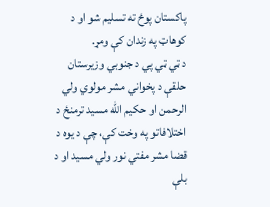پاکستان پوځ ته تسلیم شو او د کوهاټ په زندان کې ومړ.
د ټي ټي پي د جنوبي وزیرستان حلقې د پخواني مشر مولوي ولي الرحمن او حکیم الله مسید ترمنځ د اختلافاتو په وخت کې، چې د یوه د قضا مشر مفتي نور ولي مسید او د بلې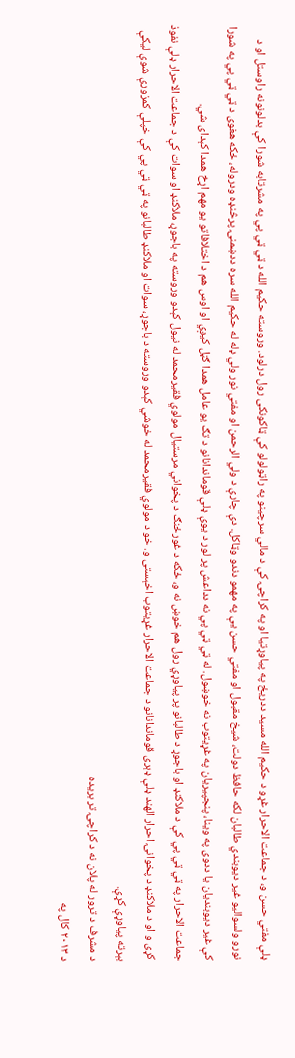ډلې مفتي حسن و، د جماعت الاحرار غړو د حکیم الله مسید ددریځ په پیاوړتیا او په کراچۍ کې د مالي سرچینو په راټولولو کې ټاکونکی رول درلود. وروسته حکیم الله د ټي ټي پي په مشرتابه شورا کې بدلونونه راوستل او د نورو ولسوالیو غیر دیوبندي طالبان لکه حافظ دولت، شیخ مقبول او مفتي حسن یې په مهمو دندو وټاکل. دې چارې د ولي الرحمن او مفتي نور ولي ډله له حکیم الله سره ددښمنۍ پرڅنډه ودروله، ځکه هغوی د ټي ټي پي په شورا کې غیر دیوبندیان یا ددوی په وینا، پنجپیریان په غړیتوب نه خوښول. له ټي ټي پي نه دداعش پر لور د یوې ډلې قوماندانانو د تګ یو عامل همدا ګڼل کیږي او اوس هم د اختلافاتو یو مهم اړخ همدا کېدای شي.
جماعت الاحرار په ټي ټي پي کې د ملاکنډ او باجوړ د طالبانو پر پیاوړي رول هم خوښ نه و، ځکه د غورځنګ د پخواني مرستیال مولوي فقیرمحمد له نیول کېدو وروسته په باجوړ، ملاکنډ او سوات کې د جماعت الاحرار ډلې نفوذ کړی و او د ملاکنډ د پخوانۍ احرار الهند ډلې ډېری قوماندانانو د جماعت الاحرار غړیتوب اخېستی و. خو د مولوي فقیرمحمد له خوشي کېدو وروسته د باجوړ، سوات او ملاکنډ طالبانو په ټي ټي پي کې خپلې کمزورې شوې لیکې بېرته پیاوړې کړې.
د مشرف د ترور له پلان نه د کراچۍ تر بریده
د ۲۰۱۳ کال په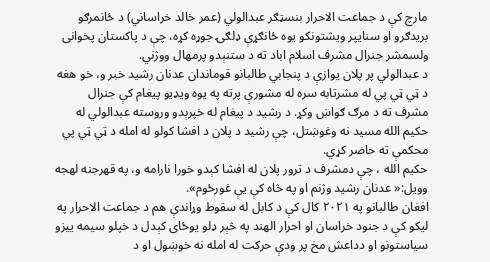مارچ کې د جماعت الاحرار بنسټګر عبدالولي (عمر خالد خراساني) د ځانمرګو بریدګرو او سنایپر ویشتونکو یوه ځانګړې ډلګۍ جوړه کړه، چې د پاکستان پخوانی ولسمشر جنرال مشرف اسلام اباد ته د ستنېدو پرمهال ووژني.
د عبدالولي پر پلان یوازې د پنجابي طالبانو قوماندان عدنان رشید خبر و، خو هغه د ټي ټي پي له مشرتابه سره له مشورې پرته په یوه ویډیو پیغام کې جنرال مشرف ته د مرګ ګواښ وکړ. د رشید د پیغام له خپرېدو وروسته عبدالولي له حکیم الله مسید نه وغوښتل، چې رشید د پلان د افشا کولو له امله د ټي ټي پي محکمې ته حاضر کړي.
حکیم الله ، چې دمشرف د ترور پلان له افشا کېدو خورا نارامه و، په قهرجنه لهجه وویل:« عدنان رشید وژنم او په څاه کې یې غورځوم».
افغان طالبانو په ۲۰۲۱ کال کې د کابل له سقوط وړاندې هم د جماعت الاحرار په لیکو کې د جنود خراسان او احرار الهند په څېر ډلو یوځای کېدل د خپلو سیمه ییزو سیاستونو او دداعش مخ پر ودې حرکت له امله نه خوښول او د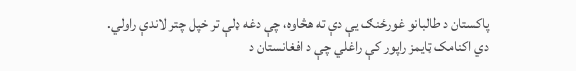پاکستان د طالبانو غورځنګ یې دې ته هڅاوه، چې دغه ډلې تر خپل چتر لاندې راولي.
دي اکنامک ټایمز راپور کې راغلي چې د افغانستان د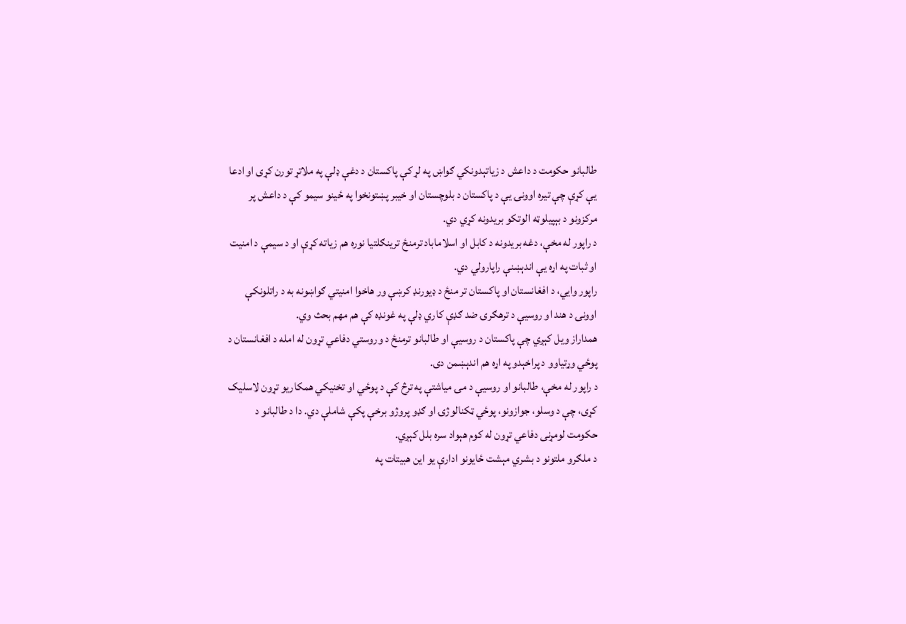طالبانو حکومت د داعش د زیاتېدونکي ګواښ په لړ کې پاکستان د دغې ډلې په ملاتړ تورن کړی او ادعا یې کړې چې تیره اوونۍ یې د پاکستان د بلوچستان او خیبر پښتونخوا په ځینو سیمو کې د داعش پر مرکزونو د بېپیلوټه الوتکو بریدونه کړي دي.
د راپور له مخې، دغه بریدونه د کابل او اسلاماباد ترمنځ ترینګلتیا نوره هم زیاته کړې او د سیمې د امنیت او ثبات په اړه یې اندېښنې راپارولي دي.
راپور وایي، د افغانستان او پاکستان تر منځ د ډیورنډ کرښې ور هاخوا امنیتي ګواښونه به د راتلونکې اوونۍ د هند او روسیې د ترهګرۍ ضد ګډې کاري ډلې په غونډه کې هم مهم بحث وي.
همداراز ویل کېږي چې پاکستان د روسیې او طالبانو ترمنځ د وروستي دفاعي تړون له امله د افغانستان د پوځي وړتیاوو د پراخېدو په اړه هم اندېښمن دی.
د راپور له مخې، طالبانو او روسیې د مۍ میاشتې په ترڅ کې د پوځي او تخنیکي همکاریو تړون لاسلیک کړی، چې د وسلو، جوازونو، پوځي ټکنالوژۍ او ګډو پروژو برخې پکې شاملې دي. دا د طالبانو د حکومت لومړنی دفاعي تړون له کوم هېواد سره بلل کېږي.
د ملګرو ملتونو د بشري مېشت ځایونو ادارې یو این هبیتات په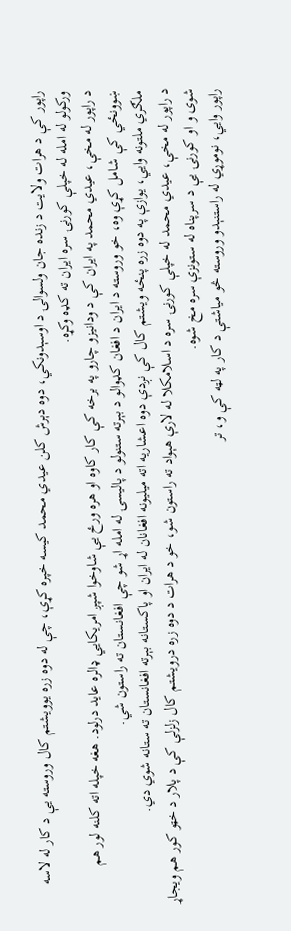راپور کې د هرات ولایت د زنده جان ولسوالۍ د اوسېدونکي، دوه دېرش کلن عیدي محمد کیسه خپره کړې، چې له دوه زره یوویشتم کال وروسته یې د کار له لاسه ورکولو له امله له خپلې کورنۍ سره ایران ته کډه وکړه.
د راپور له مخې، عیدي محمد په ایران کې د ودانیزو چارو په برخه کې کار کاوه او هره ورځ یې شاوخوا شپږ امریکايي ډالره عاید درلود. هغه خپله اته کلنه لور هم ښوونځي کې شامل کړې وه، خو وروسته د ایران د افغان کډوالو د بېرته ستنولو د پالیسۍ له امله اړ شو چې افغانستان ته راستون شي.
ملګري ملتونه وايي، یوازې په دوه زره پنځه ویشتم کال کې نږدې دوه اعشاریه اته میلیونه افغانان له ایران او پاکستانه بېرته افغانستان ته ستانه شوي دي.
د راپور له مخې، عیدي محمد له خپلې کورنۍ سره د اسلامکلا له لارې هېواد ته راستون شو، خو د هرات د دوه زره درویشتم کال زلزلې کې د پلار د خټو کور هم ویجاړ شوی و او کورنۍ یې د سرپناه له ستونزې سره مخ شوه.
راپور وايي، نوموړي له راستنېدو وروسته څو میاشتې د کار په لټه کې و، تر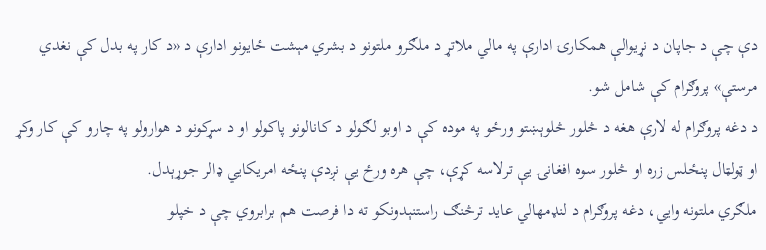دې چې د جاپان د نړیوالې همکارۍ ادارې په مالي ملاتړ د ملګرو ملتونو د بشري مېشت ځایونو ادارې د «د کار په بدل کې نغدي مرستې» پروګرام کې شامل شو.
د دغه پروګرام له لارې هغه د څلور څلوېښتو ورځو په موده کې د اوبو لګولو د کانالونو پاکولو او د سړکونو د هوارولو په چارو کې کار وکړ او ټولټال پنځلس زره او څلور سوه افغانۍ یې ترلاسه کړې، چې هره ورځ یې نږدې پنځه امریکايي ډالر جوړېدل.
ملګري ملتونه وايي، دغه پروګرام د لنډمهالي عاید ترڅنګ راستنېدونکو ته دا فرصت هم برابروي چې د خپلو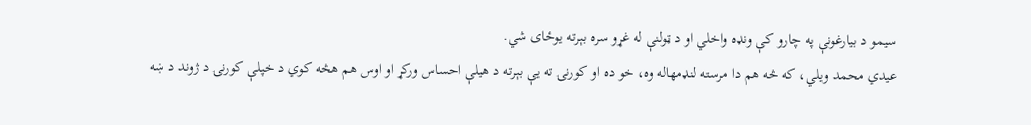سیمو د بیارغونې په چارو کې ونډه واخلي او د ټولنې له غړو سره بېرته یوځای شي.
عیدي محمد ویلي، که څه هم دا مرسته لنډمهاله وه، خو ده او کورنۍ ته یې بېرته د هیلې احساس ورکړ او اوس هم هڅه کوي د خپلې کورنۍ د ژوند د ښه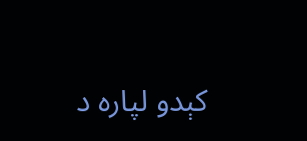کېدو لپاره د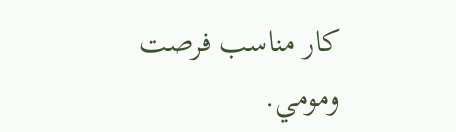کار مناسب فرصت ومومي.